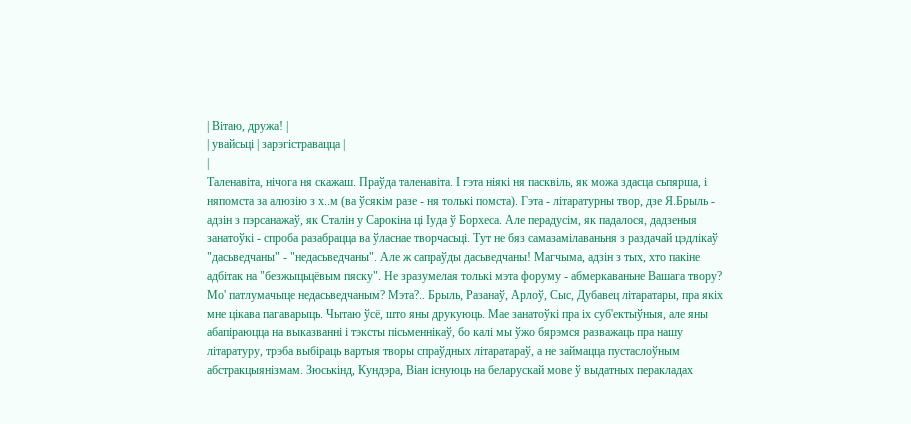| Вiтаю, дружа! |
| увайсьцi | зарэгiстравацца |
|
Таленавіта, нічога ня скажаш. Праўда таленавіта. І гэта ніякі ня пасквіль, як можа здасца сьпярша, і няпомста за алюзію з х..м (ва ўсякім разе - ня толькі помста). Гэта - літаратурны твор, дзе Я.Брыль - адзін з пэрсанажаў, як Сталін у Сарокіна ці Іуда ў Борхеса. Але перадусім, як падалося, дадзеныя занатоўкі - спроба разабрацца ва ўласнае творчасьці. Тут не бяз самазамілаваньня з раздачай цэдлікаў "дасьведчаны" - "недасьведчаны". Але ж сапраўды дасьведчаны! Магчыма, адзін з тых, хто пакіне адбітак на "безжыцьцёвым пяску". Не зразумелая толькі мэта форуму - абмеркаваньне Вашага твору? Мо' патлумачыце недасьведчаным? Мэта?.. Брыль, Разанаў, Арлоў, Сыс, Дубавец літаратары, пра якіх мне цікава пагаварыць. Чытаю ўсё, што яны друкуюць. Мае занатоўкі пра іх суб'ектыўныя, але яны абапіраюцца на выказванні і тэксты пісьменнікаў, бо калі мы ўжо бярэмся разважаць пра нашу літаратуру, трэба выбіраць вартыя творы спраўдных літаратараў, а не займацца пустаслоўным абстракцыянізмам. Зюськінд, Кундэра, Віан існуюць на беларускай мове ў выдатных перакладах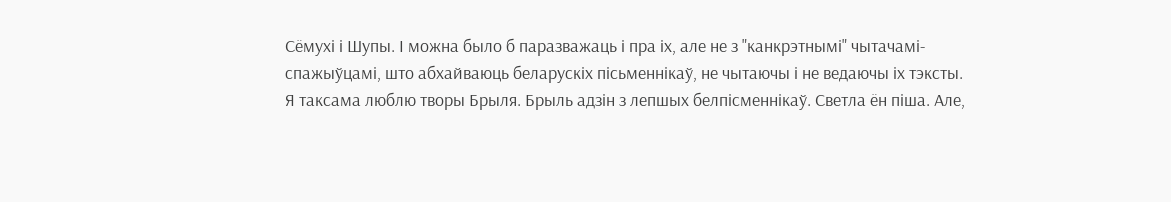Сёмухі і Шупы. І можна было б паразважаць і пра іх, але не з "канкрэтнымі" чытачамі-спажыўцамі, што абхайваюць беларускіх пісьменнікаў, не чытаючы і не ведаючы іх тэксты. Я таксама люблю творы Брыля. Брыль адзін з лепшых белпісменнікаў. Светла ён піша. Але,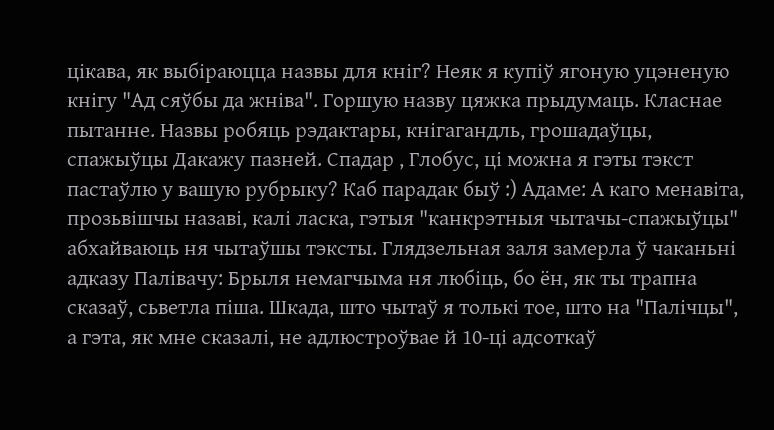цікава, як выбіраюцца назвы для кніг? Неяк я купіў ягоную уцэненую кнігу "Ад сяўбы да жніва". Горшую назву цяжка прыдумаць. Класнае пытанне. Назвы робяць рэдактары, кнігагандль, грошадаўцы, спажыўцы Дакажу пазней. Спадар , Глобус, ці можна я гэты тэкст пастаўлю у вашую рубрыку? Каб парадак быў :) Адаме: А каго менавіта, прозьвішчы назаві, калі ласка, гэтыя "канкрэтныя чытачы-спажыўцы" абхайваюць ня чытаўшы тэксты. Глядзельная заля замерла ў чаканьні адказу Палівачу: Брыля немагчыма ня любіць, бо ён, як ты трапна сказаў, сьветла піша. Шкада, што чытаў я толькі тое, што на "Палічцы", а гэта, як мне сказалі, не адлюстроўвае й 10-ці адсоткаў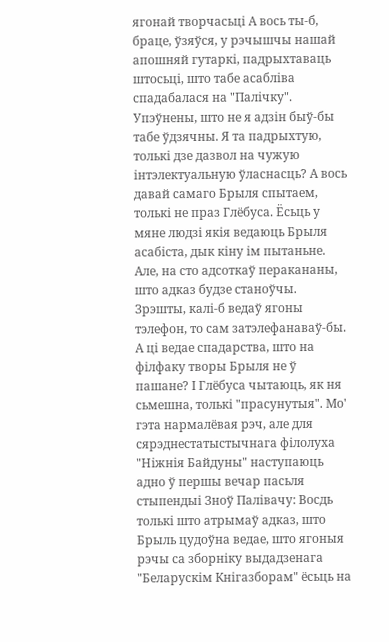ягонай творчасьці А вось ты-б, браце, ўзяўся, у рэчышчы нашай апошняй гутаркі, падрыхтаваць штосьці, што табе асабліва спадабалася на "Палічку". Упэўнены, што не я адзін быў-бы табе ўдзячны. Я та падрыхтую, толькі дзе дазвол на чужую інтэлектуальную ўласнасць? А вось давай самаго Брыля спытаем, толькі не праз Глёбуса. Ёсьць у мяне людзі якія ведаюць Брыля асабіста, дык кіну ім пытаньне. Але, на сто адсоткаў перакананы, што адказ будзе станоўчы. Зрэшты, калі-б ведаў ягоны тэлефон, то сам затэлефанаваў-бы. А ці ведае спадарства, што на філфаку творы Брыля не ў пашане? І Глёбуса чытаюць, як ня сьмешна, толькі "прасунутыя". Мо' гэта нармалёвая рэч, але для сярэднестатыстычнага філолуха "Ніжнія Байдуны" наступаюць адно ў першы вечар пасьля стыпендыі Зноў Палівачу: Восдь толькі што атрымаў адказ, што Брыль цудоўна ведае, што ягоныя рэчы са зборніку выдадзенага "Беларускім Кнігазборам" ёсьць на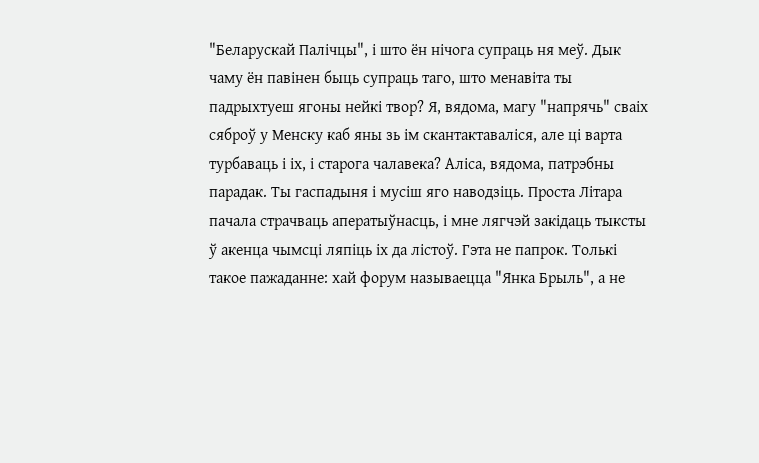"Беларускай Палічцы", і што ён нічога супраць ня меў. Дык чаму ён павінен быць супраць таго, што менавіта ты падрыхтуеш ягоны нейкі твор? Я, вядома, магу "напрячь" сваіх сяброў у Менску каб яны зь ім скантактаваліся, але ці варта турбаваць і іх, і старога чалавека? Аліса, вядома, патрэбны парадак. Ты гаспадыня і мусіш яго наводзіць. Проста Літара пачала страчваць аператыўнасць, і мне лягчэй закідаць тыксты ў акенца чымсці ляпіць іх да лістоў. Гэта не папрок. Толькі такое пажаданне: хай форум называецца "Янка Брыль", а не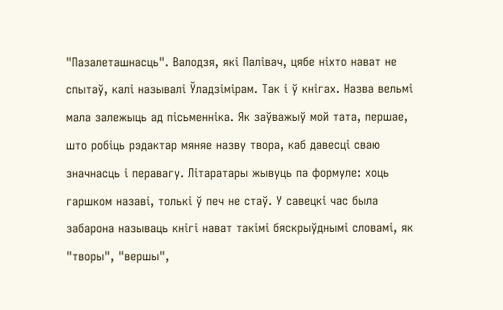"Пазалеташнасць". Валодзя, які Палівач, цябе ніхто нават не спытаў, калі называлі Ўладзімірам. Так і ў кнігах. Назва вельмі мала залежыць ад пісьменніка. Як заўважыў мой тата, першае, што робіць рэдактар мяняе назву твора, каб давесці сваю значнасць і перавагу. Літаратары жывуць па формуле: хоць гаршком назаві, толькі ў печ не стаў. У савецкі час была забарона называць кнігі нават такімі бяскрыўднымі словамі, як "творы", "вершы",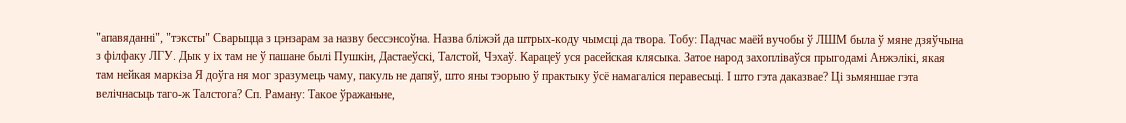"апавяданні", "тэксты" Сварыцца з цэнзарам за назву бессэнсоўна. Назва бліжэй да штрых-коду чымсці да твора. Тобу: Падчас маёй вучобы ў ЛШМ была ў мяне дзяўчына з філфаку ЛГУ. Дык у іх там не ў пашане былі Пушкін, Дастаеўскі, Талстой, Чэхаў. Карацеў уся расейская клясыка. Затое народ захопліваўся прыгодамі Анжэлікі, якая там нейкая маркіза Я доўга ня мог зразумець чаму, пакуль не дапяў, што яны тэорыю ў практыку ўсё намагаліся перавесьці. І што гэта даказвае? Ці зьмяншае гэта велічнасьць таго-ж Талстога? Сп. Раману: Такое ўражаньне,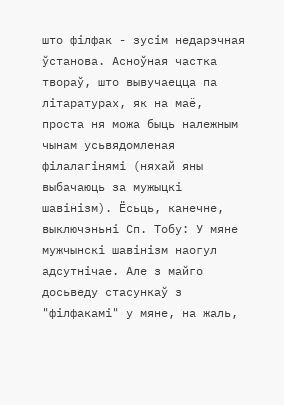што філфак - зусім недарэчная ўстанова. Асноўная частка твораў, што вывучаецца па літаратурах, як на маё, проста ня можа быць належным чынам усьвядомленая філалагінямі (няхай яны выбачаюць за мужыцкі шавінізм). Ёсьць, канечне, выключэньні Сп. Тобу: У мяне мужчынскі шавінізм наогул адсутнічае. Але з майго досьведу стасункаў з "філфакамі" у мяне, на жаль,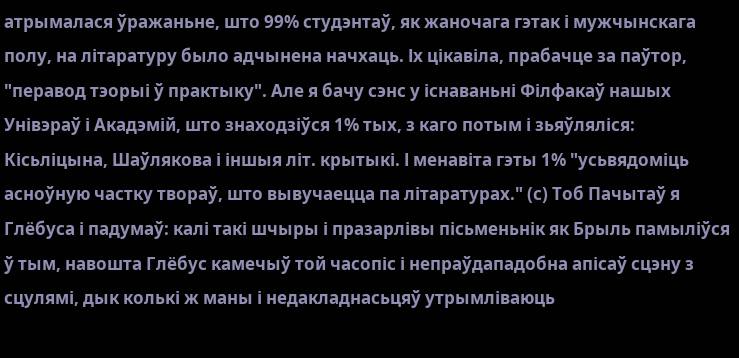атрымалася ўражаньне, што 99% студэнтаў, як жаночага гэтак і мужчынскага полу, на літаратуру было адчынена начхаць. Іх цікавіла, прабачце за паўтор, "перавод тэорыі ў практыку". Але я бачу сэнс у існаваньні Філфакаў нашых Унівэраў і Акадэмій, што знаходзіўся 1% тых, з каго потым і зьяўляліся: Кісьліцына, Шаўлякова і іншыя літ. крытыкі. І менавіта гэты 1% "усьвядоміць асноўную частку твораў, што вывучаецца па літаратурах." (с) Тоб Пачытаў я Глёбуса і падумаў: калі такі шчыры і празарлівы пісьменьнік як Брыль памыліўся ў тым, навошта Глёбус камечыў той часопіс і непраўдападобна апісаў сцэну з сцулямі, дык колькі ж маны і недакладнасьцяў утрымліваюць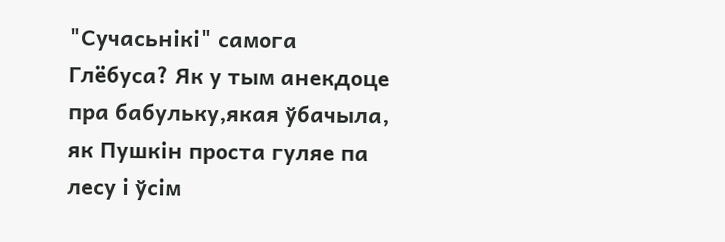"Сучасьнікі" самога Глёбуса? Як у тым анекдоце пра бабульку,якая ўбачыла, як Пушкін проста гуляе па лесу і ўсім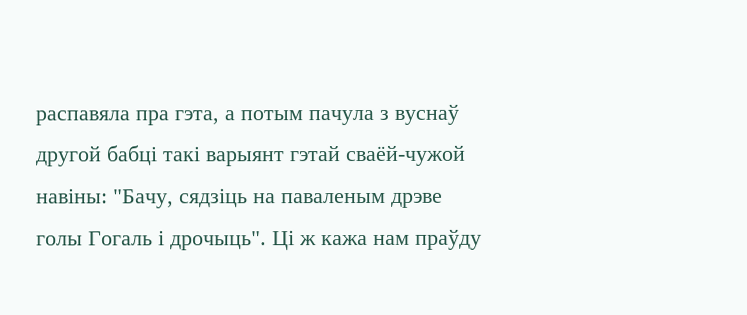распавяла пра гэта, а потым пачула з вуснаў другой бабці такі варыянт гэтай сваёй-чужой навіны: "Бачу, сядзіць на паваленым дрэве голы Гогаль і дрочыць". Ці ж кажа нам праўду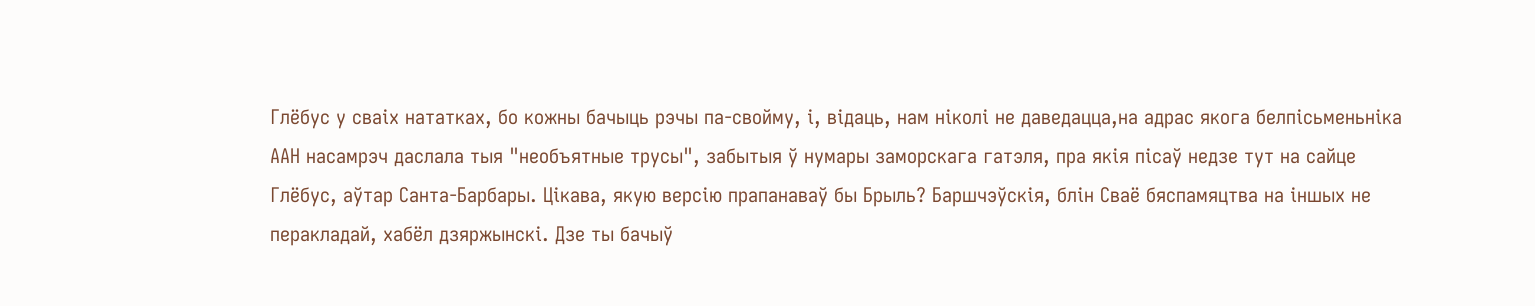Глёбус у сваіх нататках, бо кожны бачыць рэчы па-свойму, і, відаць, нам ніколі не даведацца,на адрас якога белпісьменьніка ААН насамрэч даслала тыя "необъятные трусы", забытыя ў нумары заморскага гатэля, пра якія пісаў недзе тут на сайце Глёбус, аўтар Санта-Барбары. Цікава, якую версію прапанаваў бы Брыль? Баршчэўскія, блін Сваё бяспамяцтва на іншых не перакладай, хабёл дзяржынскі. Дзе ты бачыў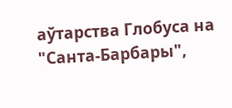аўтарства Глобуса на "Санта-Барбары",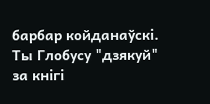барбар койданаўскі. Ты Глобусу "дзякуй" за кнігі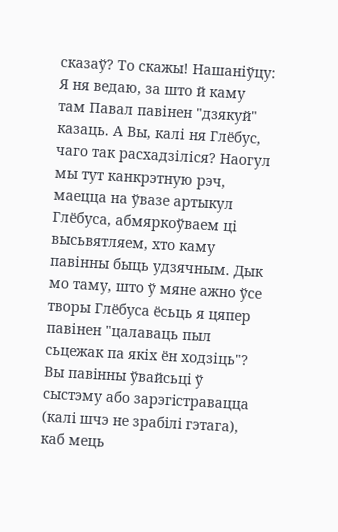сказаў? То скажы! Нашаніўцу: Я ня ведаю, за што й каму там Павал павінен "дзякуй" казаць. А Вы, калі ня Глёбус, чаго так расхадзіліся? Наогул мы тут канкрэтную рэч, маецца на ўвазе артыкул Глёбуса, абмяркоўваем ці высьвятляем, хто каму павінны быць удзячным. Дык мо таму, што ў мяне ажно ўсе творы Глёбуса ёсьць я цяпер павінен "цалаваць пыл сьцежак па якіх ён ходзіць"? Вы павiнны ўвайсьцi ў сыстэму або зарэгiстравацца (калi шчэ не зрабiлi гэтага), каб мець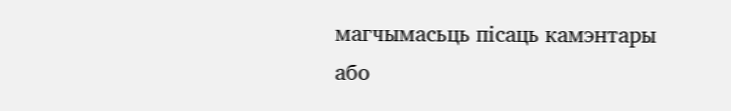магчымасьць пiсаць камэнтары або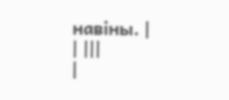навiны. |
| |||
|